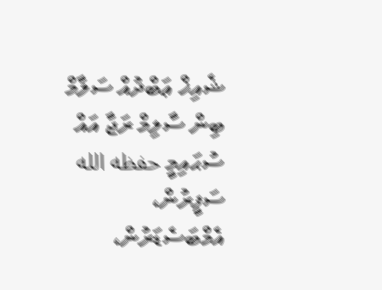ޝެއިޚް ޢަބްދުއް ސަލާމް ބިން ސާލިމް ރަޖާ އައް ސުޙައިމީ حفظه الله
ސަފީރުން، އެމްބަސެޑަރުން،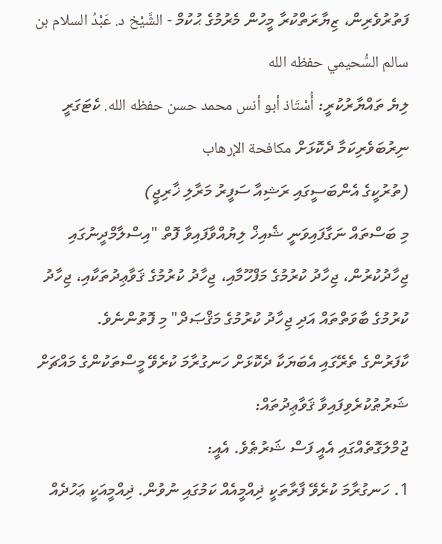ފަތުރުވެރިން، ޒިޔާރަތްކުރާ މީހުން މެރުމުގެ ޙުކުމް - الشَّيْخ د. عَبْدُ السلام بن سالم السُّحيمي حفظه الله
ލިޔެ ތައްޔާރުކުރީ: أُسْتَاذ أبو أنس محمد حسن حفظه الله. ކެޓަގަރީ ނިރުބަވެރިކަމާ ދެކޮޅަށް مكافحة الإرهاب
(ތުރުކީގެ އެންބަސީގައި ރަޝިއާ ސަފީރު މަރާލި ޚާރިޖީ)
މި ބަސްތައް ނަގާފައިވަނީ ޝެއިޚް ލިޔުއްވާފައިވާ ފޮތް "އިސްލާމްދީނުގައި ޖިހާދުކުރުން، ޖިހާދު ކުރުމުގެ މަފްހޫމާއި، ޖިހާދު ކުރުމުގެ ޤަވާޢިދުތަކާއި، ޖިހާދު ކުރުމުގެ ބާވަތްތައް އަދި ޖިހާދު ކުރުމުގެ މަޤްޞަދް" މި ފޮތުންނެވެ.
ކާފަރުންގެ ތެރޭގައި އެބަޔަކާ ދެކޮޅަށް ހަނގުރާމަ ކުރެވޭ މީސްތަކުންގެ މައްޗަށް ޝަރުޠުކުރެވިފައިވާ ޤަވާޢިދުތައް:
ޖުމްލަގޮތެއްގައި އެއީ ފަސް ޝަރުޠެވެ. އެއީ:
1. ހަނގުރާމަ ކުރެވޭ ފާރާތަކީ ޛިއްމީއެއް ކަމުގައި ނުވުން. ޛިއްމީއަކީ ޢަހުދެއް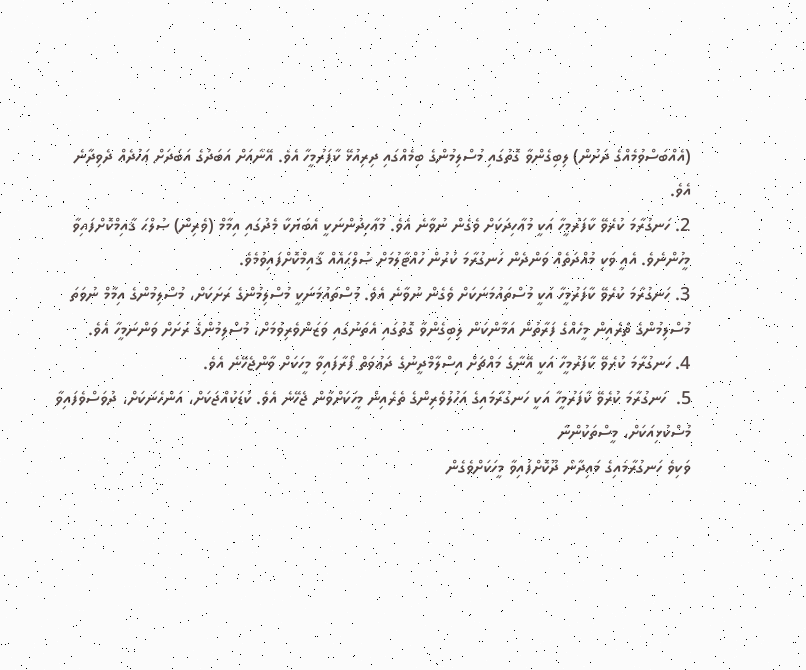(އެއްބަސްވުމެއްގެ ދަށުން) ލިބިގެންވާ ގޮތުގައި މުސްލިމުންގެ ބިމެއްގައި ދިރިއުޅޭ ކާފަރުމީހާ އެވެ. އޭނާއަށް އަބަދުގެ އަބަދަށް ޢަހުދެއް ދެވިދާނެ އެވެ.
2. ހަނގުރާމަ ކުރެވޭ ކާފަރުމީހާ އަކީ މުޢާހިދަކަށް ވެގެން ނުވާނެ އެވެ. މުޢާހިދުންނަކީ އެބަޔަކާ މެދުގައި އިމާމް (ވެރިން) ޞުލްޙަ ޤާއިމްކޮށްފައިވާ މީހުންނެވެ. އެއީ ވަކި މުއްދަތެއް ވަންދެން ހަނގުރާމަ ކުރުން ހުއްޓާލުމަށް ޞުލްޙައެއް ޤާއިމްކޮށްފައިވުމެވެ.
3. ހަނގުރާމަ ކުރެވޭ ކާފަރުމީހާ އަކީ މުސްތައުމަނަކަށް ވެގެން ނުވާނެ އެވެ. މުސްތައުމަނަކީ މުސްލިމުންގެ ރަށަކަށް، މުސްލިމުންގެ އިމާމް ނުވަތަ މުސްލިމުންގެ ތެރެއިން މީހެއްގެ ފަރާތުން އަމާންކަން ލިބިގެންވާ ގޮތުގައި އެތަނުގައި ވަޒަންވެރިވުމަށް، މުސްލިމުންގެ ރަށަށް ވަންނަމީހާ އެވެ.
4. ހަނގުރާމަ ކުރެވޭ ކާފަރުމީހާ އަކީ އޭނާގެ މައްޗަށް އިސްލާމްދީނުގެ ދަޢުވަތް ފޯރާފައިވާ މީހަކަށް ވާންޖެހޭނެ އެވެ.
5.  ހަނގުރާމަ ކުރެވޭ ކާފަރުމީހާ އަކީ ހަނގުރާމައިގެ އަހުލުވެރިންގެ ތެރެއިން މީހަކަށްވާން ޖެހޭނެ އެވެ. ކުޑަކުއްޖަކަށް، އަންހެނަކަށް، ދުވަސްވެފައިވާ މުސްކުޅިއަކަށް، މީސްތަކުންނާ
ވަކިވެ ހަނގުރާމައިގެ މައިދާން ދޫކޮށްފައިވާ މީހަކަށްވެގެން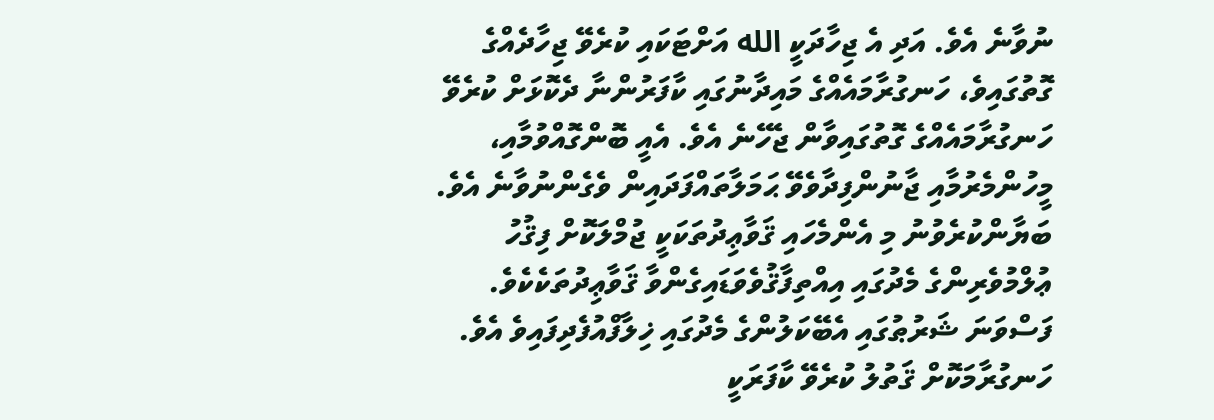ނުވާނެ އެވެ. އަދި އެ ޖިހާދަކީ الله އަށްޓަކައި ކުރެވޭ ޖިހާދެއްގެ ގޮތުގައިވެ، ހަނގުރާމައެއްގެ މައިދާނުގައި ކާފަރުންނާ ދެކޮޅަށް ކުރެވޭ ހަނގުރާމައެއްގެ ގޮތުގައިވާން ޖެހޭނެ އެވެ. އެއީ ބޮންގޮއްވުމާއި، މީހުންމެރުމާއި ޖާނުންފިދާވެވޭ ޙަމަލާތައްފަދައިން ވެގެންނުވާނެ އެވެ.
ބަޔާންކުރެވުނު މި އެންމެހައި ޤަވާޢިދުތަކަކީ ޖުމްލަކޮށް ފިޤުހު ޢުލްމުވެރިންގެ މެދުގައި އިއްތިފާޤުވެވަޑައިގެންވާ ޤަވާޢިދުތަކެކެވެ. ފަސްވަނަ ޝަރުޠުގައި އެބޭކަލުންގެ މެދުގައި ޚިލާފްއުފެދިފައިވެ އެވެ. ހަނގުރާމަކޮށް ޤަތުލު ކުރެވޭ ކާފަރަކީ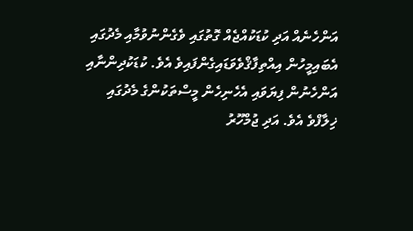އަންހެނެއް އަދި ކުޑަކުއްޖެއް ގޮތުގައި ވެގެންނުވުމާއި މެދުގައި އެބައިމީހުން އިއްތިފާޤްވެވަޑައިގެންފައިވެ އެވެ. ކުޑަކުދިންނާއި އަންހެނުން ފިޔަވައި އެހެނިހެން މީސްތަކުންގެ މެދުގައި ޚިލާފްވެ އެވެ. އަދި ޖުމްހޫރު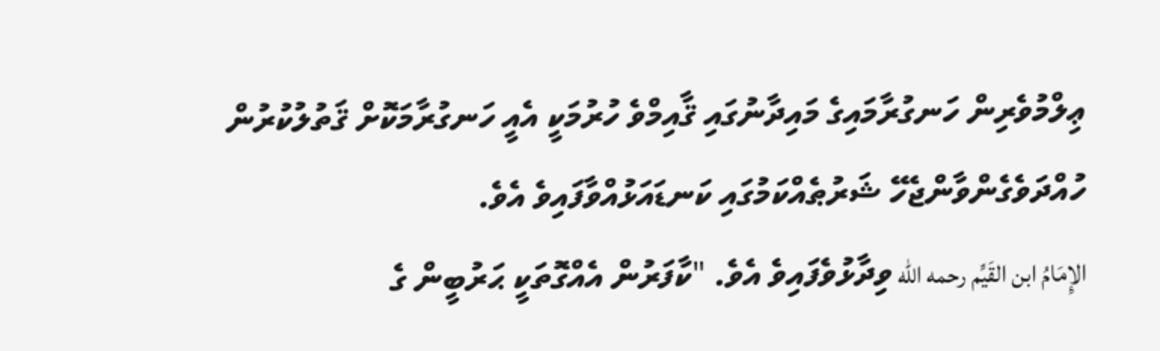ޢިލްމުވެރިން ހަނގުރާމައިގެ މައިދާނުގައި ޤާއިމްވެ ހުރުމަކީ އެއީ ހަނގުރާމަކޮށް ޤަތުލުކުރުން ހުއްދަވެގެންވާންޖެހޭ ޝަރުޠެއްކަމުގައި ކަނޑައަޅުއްވާފައިވެ އެވެ.
الإِمَامُ ابن القَيِّم رحمه الله ވިދާޅުވެފައިވެ އެވެ. "ކާފަރުން އެއްގޮތަކީ ޙަރުބީން ގެ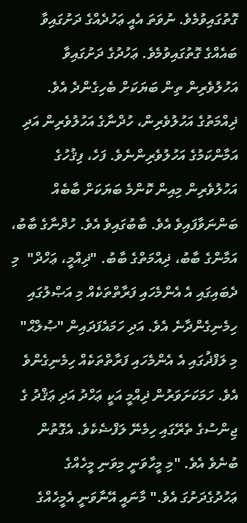ގޮތުގައިވުމެވެ. ނުވަތަ އެއީ ޢަހުދެއްގެ ދަށުގައިވާ ބައެއްގެ ގޮތުގައިވުމެވެ. ޢަހުދުގެ ދަށުގައިވާ އަހުލުވެރިން ތިން ބަޔަކަށް ބެހިގެންދެ އެވެ. ޛިއްމަތުގެ އަހުލުވެރިން، ހުދްނާގެ އަހުލުވެރިން އަދި އަމާންކަމުގެ އަހުލުވެރިންނެވެ. ފަހެ، ފިޤުހުގެ އަހުލުވެރިން މިއިން ކޮންމެ ބަޔަކަށް ބާބެއް ބަންނަވާފައިވެ އެވެ. ބާބުގައިވެ އެވެ. ހުދްނާގެ ބާބު، އަމާންގެ ބާބު، ޛިއްމަތްގެ ބާބު. "ޛިއްމީ، ޢަހްދް"  މި ދެބައިގައި އެ އެންމެހައި ފަރާތްތަކެއް މި އަޞްލުގައި ހިމެނިގެންދާނެ އެވެ. އަދި ހަމައެފަދައިން "ޞުލްޙް" މި ލަފްޛުގައި އެ އެންމެހައި ފަރާތްތަކެއް ހިމެނިގެންވެ އެވެ. ހަމަކަށަވަރުން ޛިއްމީ އަކީ ޢަހްދު އަދި ޢަޤްދު ގެ ޖިންސުގެ ތެރޭގައި ހިމެނޭ ލަފްޟެކެވެ. އެގޮތުން ބުނެވެ އެވެ. "މި މީހާވަނީ މިވަނި މީހެއްގެ ޢަހުދުގެދަށުގަ އެވެ." މާނައީ އޭނާވަނީ އެމީހެއްގެ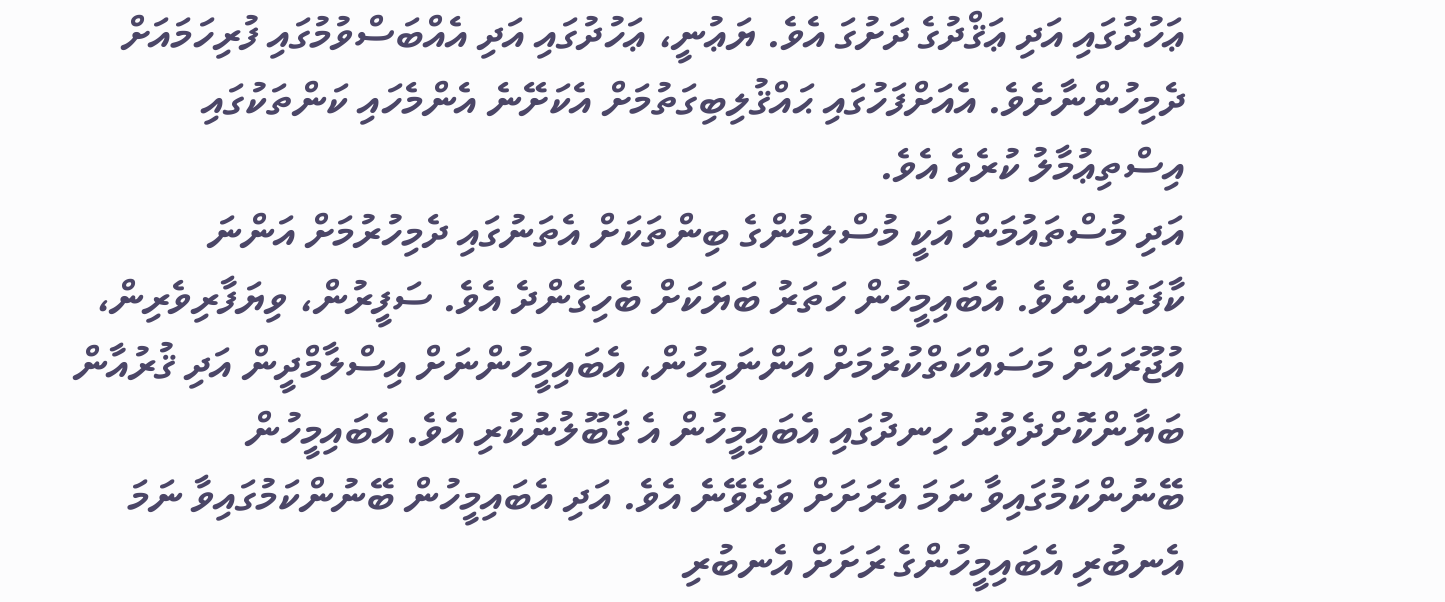ޢަހުދުގައި އަދި ޢަޤްދުގެ ދަށުގަ އެވެ. ޔަޢުނީ، ޢަހުދުގައި އަދި އެއްބަސްވުމުގައި ފުރިހަމައަށް ދެމިހުންނާށެވެ. އެއަށްފަހުގައި ޙައްޤުލިބިގަތުމަށް އެކަށޭނެ އެންމެހައި ކަންތަކުގައި އިސްތިޢުމާލު ކުރެވެ އެވެ.
އަދި މުސްތައުމަން އަކީ މުސްލިމުންގެ ބިންތަކަށް އެތަނުގައި ދެމިހުރުމަށް އަންނަ ކާފަރުންނެވެ. އެބައިމީހުން ހަތަރު ބަޔަކަށް ބެހިގެންދެ އެވެ. ސަފީރުން، ވިޔަފާރިވެރިން، އުޖޫރައަށް މަސައްކަތްކުރުމަށް އަންނަމީހުން، އެބައިމީހުންނަށް އިސްލާމްދީން އަދި ޤުރުއާން ބަޔާންކޮށްދެވުނު ހިނދުގައި އެބައިމީހުން އެ ޤަބޫލުނުކުރި އެވެ. އެބައިމީހުން ބޭނުންކަމުގައިވާ ނަމަ އެރަށަށް ވަދެވޭނެ އެވެ. އަދި އެބައިމީހުން ބޭނުންކަމުގައިވާ ނަމަ އެނބުރި އެބައިމީހުންގެ ރަށަށް އެނބުރި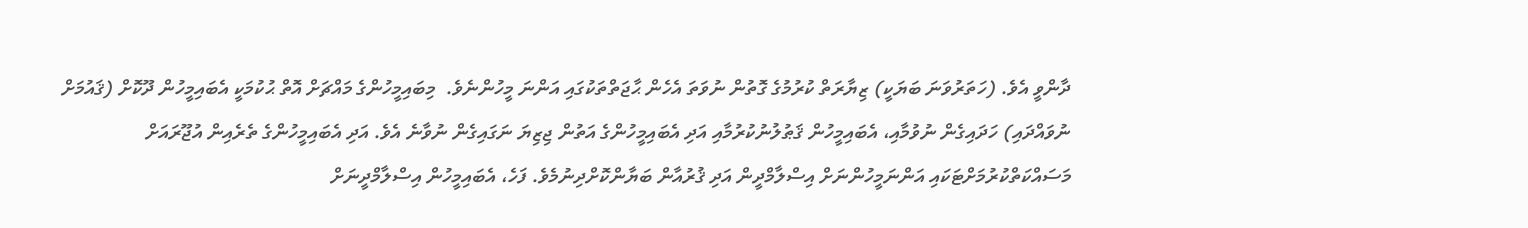ދާންވީ އެވެ. (ހަތަރުވަނަ ބަޔަކީ) ޒިޔާރަތް ކުރުމުގެ ގޮތުން ނުވަތަ އެހެން ޙާޖަތްތަކުގައި އަންނަ މީހުންނެވެ.  މިބައިމީހުންގެ މައްޗަށް އޮތް ޙުކުމަކީ އެބައިމީހުން ދޫކޮށް (ޤައުމަށް ނުވައްދައި) ހަދައިގެން ނުވުމާއި، އެބައިމީހުން ޤަޠުލުނުކުރުމާއި އަދި އެބައިމީހުންގެ އަތުން ޖިޒިޔަ ނަގައިގެން ނުވާނެ އެވެ. އަދި އެބައިމީހުންގެ ތެރެއިން އުޖޫރައަށް މަސައްކަތްކުރުމަށްޓަކައި އަންނަމީހުންނަށް އިސްލާމްދީން އަދި ޤުރުއާން ބަޔާންކޮށްދިނުމެވެ. ފަހެ، އެބައިމީހުން އިސްލާމްދީނަށް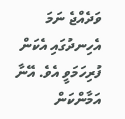ވަދެއްޖެ ނަމަ އެހިނދުގައި އެކަން ފުރިހަމަވީ އެވެ. އޭނާ އަމާންކަން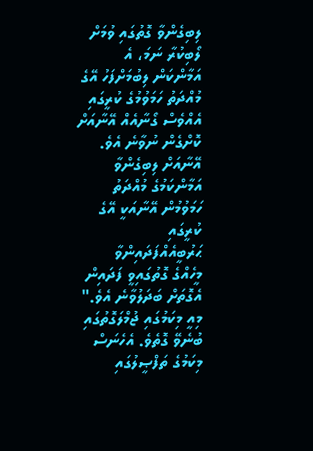ލިބިގެންވާ ގޮތުގައި ވުމަށް ލޯބިކުރާ ނަމަ، އެ އަމާންކަން ލިބުމަށްފަހު އޭގެ މުއްދަތު ހަމަވުމުގެ ކުރީގައި އެއްވެސް ގޯނާއެއް އޭނާއަށް ކޮށްގެން ނުވާނެ އެވެ. އޭނާއަށް ލިބިގެންވާ އަމާންކަމުގެ މުއްދަތު ހަމަވުމުން އޭނާއަކީ އޭގެ ކުރީގައި ޙަރުބީއެއްފަދައިންވާ  މީހެއްގެ ގޮތުގައިވީ ފަދައިން އެގޮތަށް ބަދަލުވާނެ އެވެ."
މިއީ މިކަމުގައި ޖުމްލަގޮތުގައި ބުނެވޭ ގޮތެވެ. އެހެނަސް މިކަމުގެ ތަފްޞީލުގައި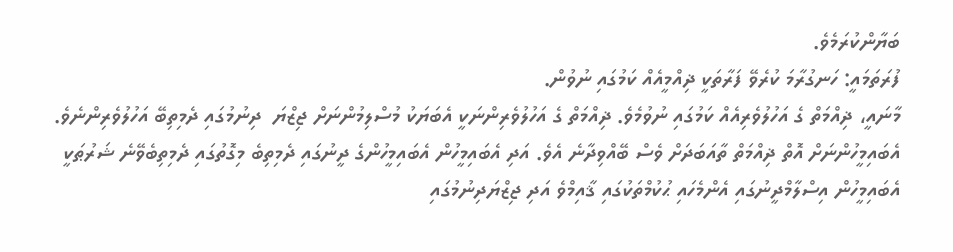ބަޔާންކުރަމެވެ.
ފުރަތަމައީ: ހަނގުރާމަ ކުރެވޭ ފަރާތަކީ ޛިއްމީއެއް ކަމުގައި ނުވުން.
މާނައީ، ޛިއްމަތް ގެ އަހުލުވެރިއެއް ކަމުގައި ނުވުމެވެ. ޛިއްމަތް ގެ އަހުލުވެރިންނަކީ އެބަޔަކު މުސްލިމުންނަށް ޖިޒްޔަ  ދިނުމުގައި ދެމިތިބޭ އަހުލުވެރިންނެވެ. އެބައިމީހުންނަށް އޮތް ޛިއްމަތް ތާއަބަދަށް ވެސް ބޭއްވިދާނެ އެވެ. އަދި އެބައިމީހުން އެބައިމީހުންގެ ދީނުގައި ދެމިތިބެ މިގޮތުގައި ދެމިތިބެވޭނެ ޝަރުޠަކީ އެބައިމީހުން އިސްލާމްދީނުގައި އެންމެހައި ޙުކުމްތަކުގައި ޤާއިމްވެ އަދި ޖިޒްޔަދިނުމުގައި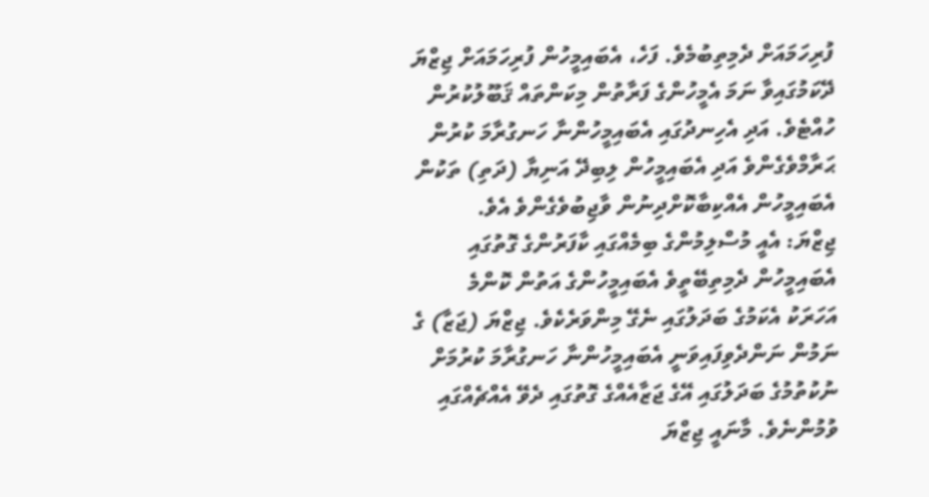ފުރިހަމައަށް ދެމިތިބުމެވެ. ފަހެ، އެބައިމީހުން ފުރިހަމައަށް ޖިޒްޔަ ދޭކަމުގައިވާ ނަމަ އެމީހުންގެ ފަރާތުން މިކަންތައް ޤަބޫލުކުރުން ހުއްޓެވެ. އަދި އެހިނދުގައި އެބައިމީހުންނާ ހަނގުރާމަ ކުރުން ޙަރާމްވެގެންވެ އަދި އެބައިމީހުން ލިބިދޭ އަނިޔާ (ދަތި) ތަކުން އެބައިމީހުން އެއްކިބާކޮށްދިނުން ވާޖިބުވެގެންވެ އެވެ.
ޖިޒްޔަ: އެއީ މުސްލިމުންގެ ބިމެއްގައި ކާފަރުންގެ ގޮތުގައި އެބައިމީހުން ދެމިތިބޭތީވެ އެބައިމީހުންގެ އަތުން ކޮންމެ އަހަރަކު އެކަމުގެ ބަދަލުގައި ނެގޭ މިންވަރެކެވެ. ޖިޒްޔަ (ޖަޒާ) ގެ ނަމުން ނަންދެވިފައިވަނީ އެބައިމީހުންނާ ހަނގުރާމަ ކުރުމަށް ނުކުތުމުގެ ބަދަލުގައި އޭގެ ޖަޒާއެއްގެ ގޮތުގައި ދެވޭ އެއްޗެއްގައި ވުމުންނެވެ. މާނައީ ޖިޒްޔަ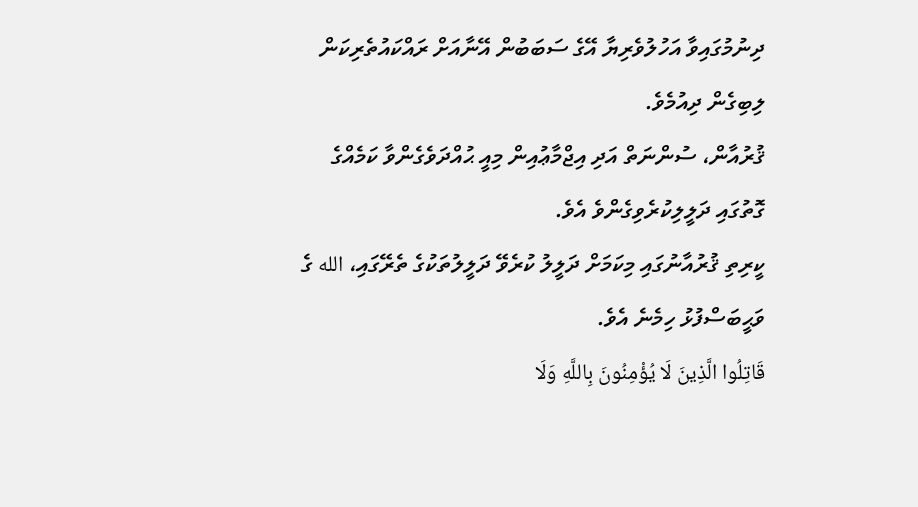ދިނުމުގައިވާ އަހުލުވެރިޔާ އޭގެ ސަބަބުން އޭނާއަށް ރައްކައުތެރިކަން ލިބިގެން ދިއުމެވެ.
ޤުރުއާން، ސުންނަތް އަދި އިޖްމާޢުއިން މިއީ ޙުއްދަވެގެންވާ ކަމެއްގެ ގޮތުގައި ދަލީލިކުރެވިގެންވެ އެވެ.
ކީރިތި ޤުރުއާނުގައި މިކަމަށް ދަލީލު ކުރެވޭ ދަލީލުތަކުގެ ތެރޭގައި، الله ގެ ވަޙީބަސްފުޅު ހިމެނެ އެވެ.
قَاتِلُوا الَّذِينَ لَا يُؤْمِنُونَ بِاللَّهِ وَلَا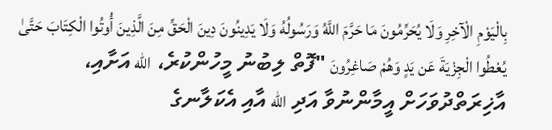بِالْيَوْمِ الْآخِرِ وَلَا يُحَرِّمُونَ مَا حَرَّمَ اللَّهُ وَرَسُولُهُ وَلَا يَدِينُونَ دِينَ الْحَقِّ مِنَ الَّذِينَ أُوتُوا الْكِتَابَ حَتَّىٰ يُعْطُوا الْجِزْيَةَ عَن يَدٍ وَهُمْ صَاغِرُونَ "ފޮތް ލިބުނު މީހުންކުރެ، الله އަށާއި، އާޚިރަތްދުވަހަށް އީމާންނުވާ އަދި الله އާއި އެކަލާނގެ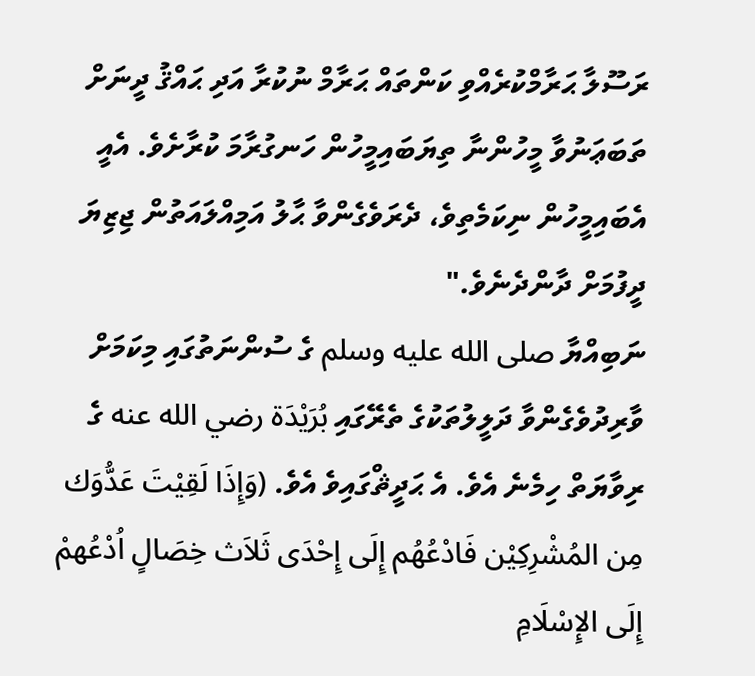ރަސޫލާ ޙަރާމްކުރެއްވި ކަންތައް ޙަރާމް ނުކުރާ އަދި ޙައްޤު ދީނަށް ތަބަޢަނުވާ މީހުންނާ ތިޔަބައިމީހުން ހަނގުރާމަ ކުރާށެވެ. އެއީ އެބައިމީހުން ނިކަމެތިވެ، ދެރަވެގެންވާ ޙާލު އަމިއްލައަތުން ޖިޒިޔަ ދީފުމަށް ދާންދެނެވެ."
ނަބިއްޔާ صلى الله عليه وسلم ގެ ސުންނަތުގައި މިކަމަށް ވާރިދުވެގެންވާ ދަލީލުތަކުގެ ތެރޭގައި بُرَيْدَة رضي الله عنه ގެ ރިވާޔަތް ހިމެނެ އެވެ. އެ ޙަދީޘްގައިވެ އެވެ. (وَإِذَا لَقِيْتَ عَدُّوَك مِن المُشْرِكِيْن فَادْعُهُم إِلَى إِحْدَى ثَلاَث خِصَالٍ اُدْعُهمْ إِلَى الإِسْلَامِ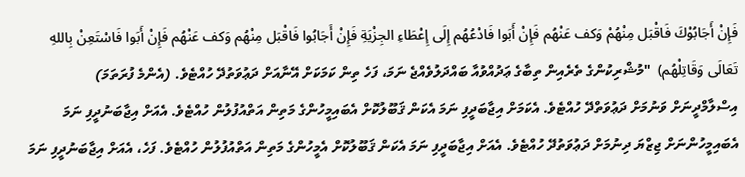فَإِنْ أَجَابُوْكَ فَاقْبَل مِنْهُمْ وَكف عَنْهُم فَإِنْ أَبَوا فَادْعُهُم إِلَى إِعْطَاءِ الجِزْيَةِ فَإِنْ أَجَابُوا فَاقْبَل مِنْهُم وَكف عَنْهُم فَإِنْ أَبَوا فَاسْتَعِنْ بِاللهِ تَعَالَى وَقَاتِلْهُم)  "މުޝްރިކުންގެ ތެރެއިން ތިބާގެ ޢަދުއްވުއާ ބައްދަލުވެއްޖެ ނަމަ، ފަހެ ތިން ކަމަކަށް އޭނާއަށް ދަޢުވަތުދޭ ހުއްޓެވެ. (އެންމެ ފުރަތަމަ) އިސްލާމްދީނަށް ވަނުމަށް ދަޢުވަތްދޭ ހުއްޓެވެ. އެކަމަށް އިޖާބަދީފި ނަމަ އެކަން ޤަބޫލުކޮށް އެބައިމީހުންގެ މަތިން އަތްއުފުލުން ހުއްޓެވެ. އެއަށް އިޖާބަނުދީފި ނަމަ އެބައިމީހުންނަށް ޖިޒްޔަ ދިނުމަށް ދަޢުވަތުދޭ ހުއްޓެވެ. އެއަށް އިޖާބަދީފި ނަމަ އެކަން ޤަބޫލުކޮށް އެމީހުންގެ މަތިން އަތްއުފުލުން ހުއްޓެވެ. ފަހެ، އެއަށް އިޖާބަނުދީފި ނަމަ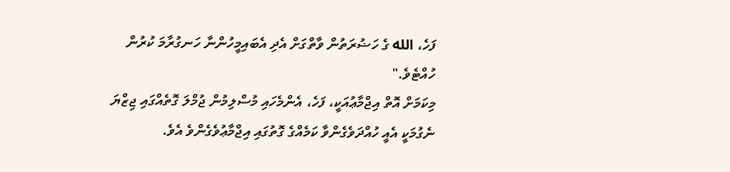ފަހެ، الله ގެ ހަޟުރަތުން ވާތްގަށް އެދި އެބައިމީހުންނާ ހަނގުރާމަ ކުރުން ހުއްޓެވެ."
މިކަމަށް އޮތް އިޖްމާޢުއަކީ، ފަހެ، އެންމެހައި މުސްލިމުން ޖުމްލަ ގޮތެއްގައި ޖިޒްޔަ ނެގުމަކީ އެއީ ހުއްދަވެގެންވާ ކަމެއްގެ ގޮތުގައި އިޖްމާޢުވެގެންވެ އެވެ.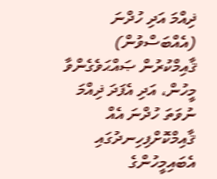ޛިއްމަ އަދި ހުދްނަ (އެއްބަސްވުން) ޤާއިމްކުރުން ޞައްޙަވެގެންވާ މީހުން، އަދި އެފަދަ ޛިއްމަ ނުވަތަ ހުދްނަ އެއް ޤާއިމްކޮށްފިހިނދުގައި އެބައިމީހުންގެ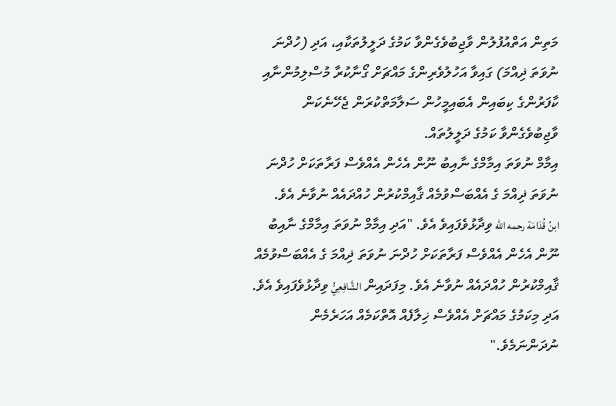މަތިން އަތްއުފުލުން ވާޖިބުވެގެންވާ ކަމުގެ ދަލީލުތަކާއި، އަދި (ހުދްނަ ނުވަތަ ޛިއްމަ) ގައިވާ އަހުލުވެރިންގެ މައްޗަށް ގޯނާކުރާ މުސްލިމުންނާއި ކާފަރުންގެ ކިބައިން އެބައިމީހުން ސަލާމަތްކުރަން ޖެހޭނެކަން ވާޖިބުވެގެންވާ ކަމުގެ ދަލީލުތައް.
އިމާމް ނުވަތަ އިމާމްގެ ނާއިބު ނޫން އެހެން އެއްވެސް ފަރާތަކަށް ހުދްނަ ނުވަތަ ޛިއްމަ ގެ އެއްބަސްވުމެއް ޤާއިމްކުރުން ހުއްދައެއް ނުވާނެ އެވެ.
ابنُ قُدَامَة رحمه الله ވިދާޅުވެފައިވެ އެވެ. "އަދި އިމާމް ނުވަތަ އިމާމްގެ ނާއިބު ނޫން އެހެން އެއްވެސް ފަރާތަކަށް ހުދްނަ ނުވަތަ ޛިއްމަ ގެ އެއްބަސްވުމެއް ޤާއިމްކުރުން ހުއްދައެއް ނުވާނެ އެވެ. މިފަދައިން الشَّافِعِيُّ ވިދާޅުވެފައިވެ އެވެ. އަދި މިކަމުގެ މައްޗަށް އެއްވެސް ޚިލާފެއް އޮތްކަމެއް އަހަރެމެން ނުދަންނަމެވެ."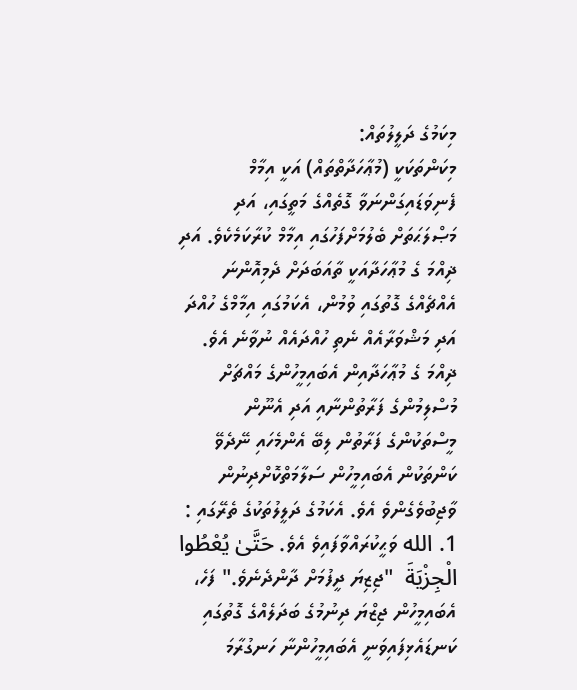މިކަމުގެ ދަލީލުތައް:
މިކަންތަކަކީ (މުޢާހަދާތްތައް) އަކީ އިމާމް ފެނިވަޑައިގަންނަވާ ގޮތެއްގެ މަތީގައި، އަދި މަޞްލަޙަތަށް ބެލުމަށްފަހުގައި އިމާމް ކުރާކަމެކެވެ. އަދި ޛިއްމަ ގެ މުޢާހަދާއަކީ ތާއަބަދަށް ދެމިއޮންނަ އެއްޗެއްގެ ގޮތުގައި ވުމުން، އެކަމުގައި އިމާމްގެ ހުއްދަ އަދި މަޝްވަރާއެއް ނެތި ހުއްދައެއް ނުވާނެ އެވެ.
ޛިއްމަ ގެ މުޢާހަދާއިން އެބައިމީހުންގެ މައްޗަށް މުސްލިމުންގެ ފަރާތުންނާއި އަދި އެނޫން މީސްތަކުންގެ ފަރާތުން ލިބޭ އެންމެހައި ނޭދެވޭ ކަންތަކުން އެބައިމީހުން ސަލާމަތްކޮށްދިނުން ވާޖިބުވެގެންވެ އެވެ. އެކަމުގެ ދަލީލުތަކުގެ ތެރޭގައި :
1. الله ވަޙީކުރައްވާފައިވެ އެވެ. حَتَّىٰ يُعْطُوا الْجِزْيَةَ  "ޖިޒިޔަ ދީފުމަށް ދާންދެނެވެ." ފަހެ، އެބައިމީހުން ޖިޒްޔަ ދިނުމުގެ ބަދަލެއްގެ ގޮތުގައި ކަނޑައެޅިފައިވަނީ އެބައިމީހުންނާ ހަނގުރާމަ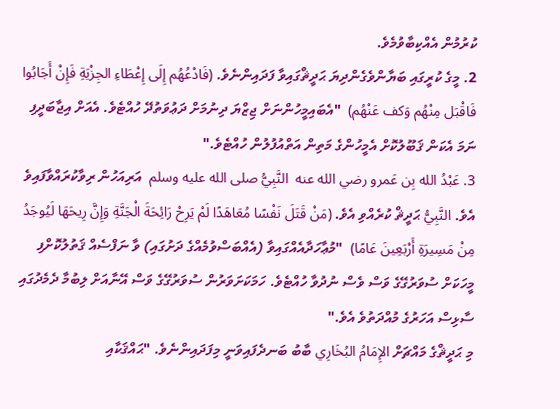ކުރުމުން އެއްކިބާވުމެވެ.
2. މީގެ ކުރީގައި ބަޔާންވެގެންދިޔަ ޙަދީޘްގައިވާ ފަދައިންނެވެ. (فَادْعُهُم إِلَى إِعْطَاءِ الجِزْيَةِ فَإِنْ أَجَابُوا فَاقْبَل مِنْهُم وَكف عَنْهُم)  "އެބައިމީހުންނަށް ޖިޒްޔަ ދިނުމަށް ދަޢުވަތުދޭ ހުއްޓެވެ. އެއަށް އިޖާބަދީފި ނަމަ އެކަން ޤަބޫލުކޮށް އެމީހުންގެ މަތިން އަތްއުފުލުން ހުއްޓެވެ."
3. عَبْدُ الله بِن عَمرو رضي الله عنه  النَّبِيُّ صلى الله عليه وسلم  އަރިއަހުން ރިވާކުރައްވާފައިވެ އެވެ. النَّبِيُّ ޙަދީޘް ކުރެއްވި އެވެ. (مَنْ قَتَلَ نَفْسًا مُعَاهَدًا لَمْ يَرِحْ رَائِحَةَ الْجَنَّةِ وَإِنَّ رِيحَهَا لَيُوجَدُ مِنْ مَسِيرَةِ أَرْبَعِينَ عَامًا)  "މުޢާހަދާއެއްގައިވާ (އެއްބަސްވުމެއްގެ ދަށުގައި) ވާ ނަފްސެއް ޤަތުލުކޮށްފި މީހަކަށް ސުވަރުގޭގެ ވަސް ވެސް ނުދުވާ ހުއްޓެވެ. ހަމަކަށަވަރުން ސުވަރުގޭގެ ވަސް އޭނާއަށް ލިބުމާ ދެމެދުގައި ސާޅިސް އަހަރުގެ މުއްދަތުވެ އެވެ."
މި ޙަދީޘްގެ މައްޗަށް الإِمَامُ البُخَارِي ބާބު ބަނދެފައިވަނީ މިފަދައިންނެވެ. "ޙައްޤަކާއި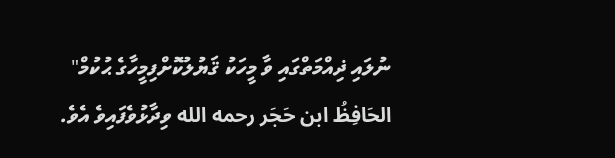ނުލައި ޛިއްމަތްގައި ވާ މީހަކު ޤަޔުލުކޮށްފިމީހާގެ ޙުކުމް"
الحَافِظُ ابن حَجَر رحمه الله ވިދާޅުވެފައިވެ އެވެ.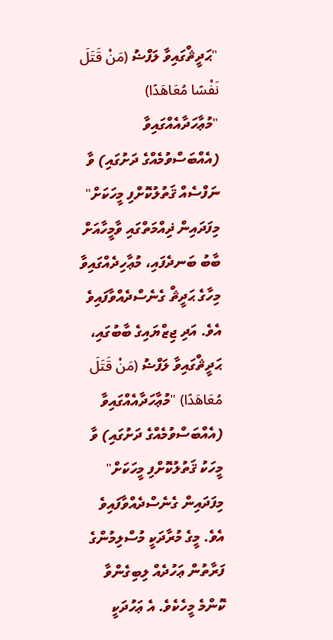"ޙަދީޘްގައިވާ ލަފްޟު (مَنْ قَتَلَ نَفْسًا مُعَاهَدًا) "މުޢާހަދާއެއްގައިވާ (އެއްބަސްވުމެއްގެ ދަށުގައި) ވާ ނަފްސެއް ޤަތުލުކޮށްފި މީހަކަށް" މިފަދައިން ޛިއްމަތްގައި ވާމީހާއަށް ބާބު ބަނދެފައި، މުޢާހިދެއްގައިވާ މިހާގެ ޙަދީޘް ގެނެސްދެއްވާފައިވެ އެވެ. އަދި ޖިޒްޔައިގެ ބާބުގައި، ޙަދީޘްގައިވާ ލަފްޟު (مَنْ قَتَلَ مُعَاهَدًا) "މުޢާހަދާއެއްގައިވާ (އެއްބަސްވުމެއްގެ ދަށުގައި) ވާ މީހަކު ޤަތުލުކޮށްފި މީހަކަށް" މިފަދައިން ގެނެސްދެއްވާފައިވެ އެވެ. މީގެ މުރާދަކީ މުސްލިމުންގެ ފަރާތުން ޢަހުދެއް ލިބިގެންވާ ކޮންމެ މީހެކެވެ. އެ ޢަހުދަކީ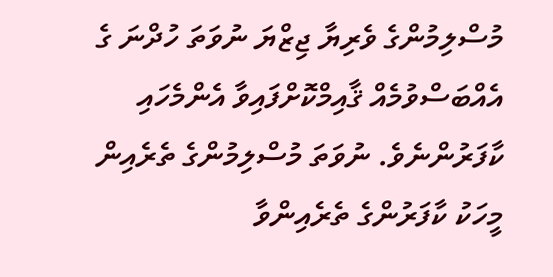މުސްލިމުންގެ ވެރިޔާ ޖިޒްޔަ ނުވަތަ ހުދްނަ ގެ އެއްބަސްވުމެއް ޤާއިމްކޮށްފައިވާ އެންމެހައި ކާފަރުންނެވެ. ނުވަތަ މުސްލިމުންގެ ތެރެއިން މީހަކު ކާފަރުންގެ ތެރެއިންވާ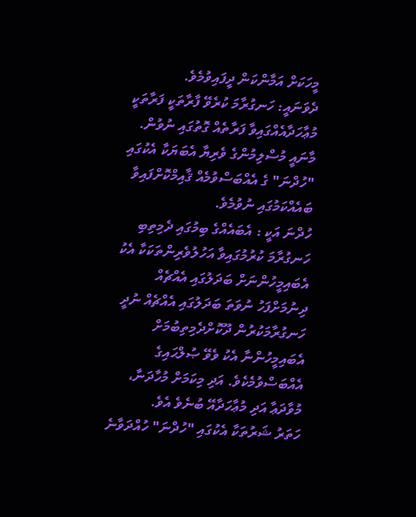މީހަކަށް އަމާންކަން ދީފައިވުމެވެ.
ދެވަނައީ: ހަނގުރާމަ ކުރެވޭ ފާރާތަކީ ފަރާތަކީ މުޢާހަދާއެއްގައިވާ ފަރާތެއް ގޮތުގައި ނުވުން.
މާނައީ މުސްލިމުންގެ ވެރިޔާ އެބަޔަކާ އެކުގައި "ހުދްނަ" ގެ އެއްބަސްވުމެއް ޤާއިމްކޮށްފައިވާ ބައެއްކަމުގައި ނުވުމެވެ.
ހުދްނަ އަކީ : އެބައެއްގެ ބިމުގައި ދެމިތިބި ހަނގުރާމަ ކުރުމުގައިވާ އަހުލުވެރިންތަކަކާ އެކު އެބައިމީހުންނަށް ބަދަލުގައި އެއްޗެއް ދިނުމަށްފަހު ނުވަތަ ބަދަލުގައި އެއްޗެއް ނުދީ ހަނގުރާމަކުރުން ދޫކޮށްދެމިތިބުމަށް އެބައިމީހުންނާ އެކު ވެވޭ ޞުލްޙައިގެ އެއްބަސްވުމެކެވެ. އަދި މިކަމަށް މުހާދަނާ، މުވާދަޢާ އަދި މުޢާހަދާއޭ ބުނެވެ އެވެ.
ހަތަރު ޝަރުތަކާ އެކުގައި "ހުދްނަ" ހުއްދަވާނެ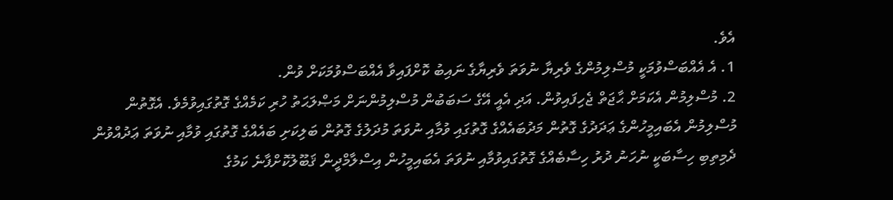އެވެ.
1. އެ އެއްބަސްވުމަކީ މުސްލިމުންގެ ވެރިޔާ ނުވަތަ ވެރިޔާގެ ނައިބު ކޮށްފައިވާ އެއްބަސްވުމަކަށް ވުން.
2. މުސްލިމުން އެކަމަށް ޙާޖަތް ޖެހިފައިވުން. އަދި އެއީ އޭގެ ސަބަބުން މުސްލިމުންނަށް މަޞްލަޙަތު ހުރި ކަމެއްގެ ގޮތުގައިވުމެވެ. އެގޮތުން މުސްލިމުން އެބައިމީހުންގެ ޢަދަދުގެ ގޮތުން މަދުބައެއްގެ ގޮތުގައި ވުމާއި ނުވަތަ މުދަލުގެ ގޮތުން ބަލިކަށި ބައެއްގެ ގޮތުގައި ވުމާއި ނުވަތަ ޢަދުއްވުން ދެމިތިބި ހިސާބަކީ ނުހަނު ދުރު ހިސާބެއްގެ ގޮތުގައިވުމާއި ނުވަތަ އެބައިމީހުން އިސްލާމްދީން ޤަބޫލުކޮށްފާނެ ކަމުގެ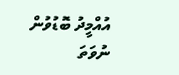އުއްމީދު ބޮޑުވުން ނުވަތަ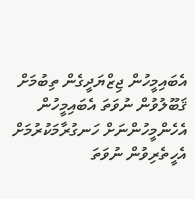އެބައިމީހުން ޖިޒްޔަދީގެން ތިބުމަށް ޤަބޫލުވުން ނުވަތަ އެބައިމީހުން އެހެންމީހުންނަށް ހަނގުރާމަކުރުމަށް އެހީތެރިވުން ނުވަތަ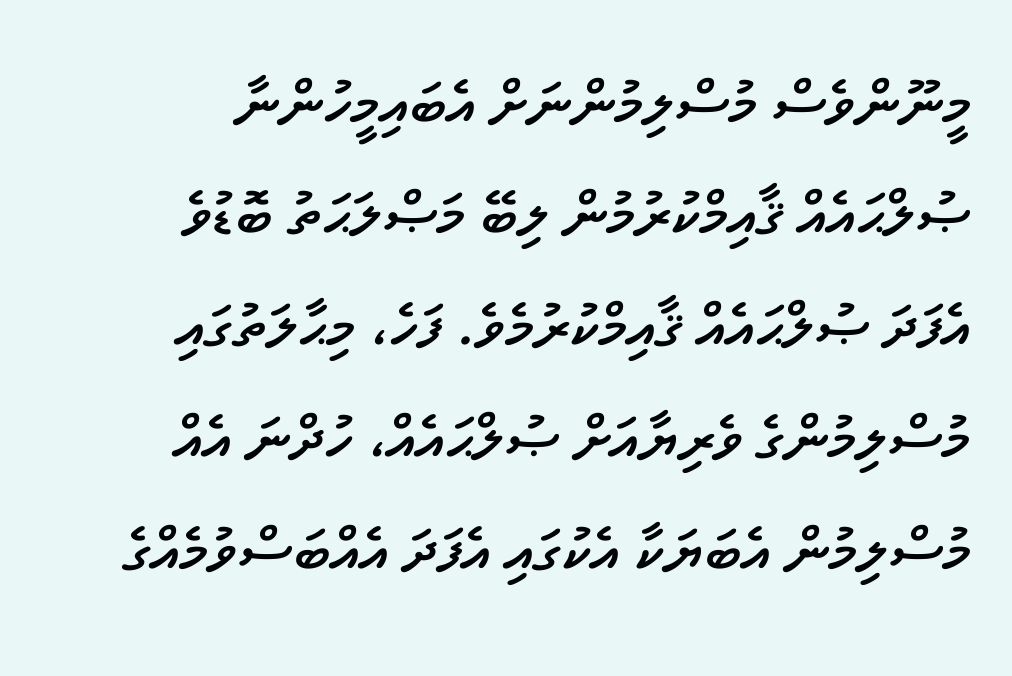މީނޫންވެސް މުސްލިމުންނަށް އެބައިމީހުންނާ ޞުލްޙައެއް ޤާއިމްކުރުމުން ލިބޭ މަޞްލަޙަތު ބޮޑުވެ އެފަދަ ޞުލްޙައެއް ޤާއިމްކުރުމެވެ. ފަހެ، މިޙާލަތުގައި މުސްލިމުންގެ ވެރިޔާއަށް ޞުލްޙައެއް، ހުދްނަ އެއް މުސްލިމުން އެބަޔަކާ އެކުގައި އެފަދަ އެއްބަސްވުމެއްގެ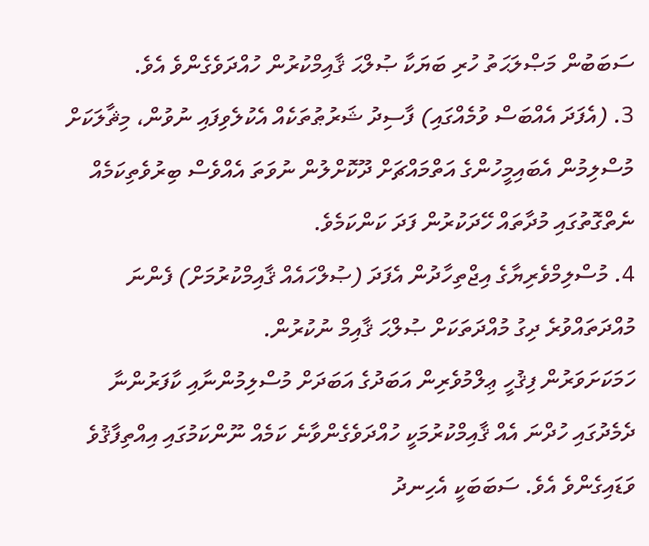ސަބަބުން މަޞްލަޙަތު ހުރި ބަޔަކާ ޞުލްޙަ ޤާއިމްކުރުން ހުއްދަވެގެންވެ އެވެ.
3. (އެފަދަ އެއްބަސް ވުމެއްގައި) ފާސިދު ޝަރުޠުތަކެއް އެކުލެވިފައި ނުވުން، މިޘާލަކަށް މުސްލިމުން އެބައިމީހުންގެ އަތްމައްޗަށް ދޫކޮށްލުން ނުވަތަ އެއްވެސް ބިރުވެތިކަމެއް ނެތްގޮތުގައި މުދާތައް ހޭދަކުރުން ފަދަ ކަންކަމެވެ.
4. މުސްލިމްވެރިޔާގެ އިޖްތިހާދުން އެފަދަ (ޞުލްހައެއް ޤާއިމްކުރުމަށް) ފެންނަ މުއްދަތައްވުރެ ދިގު މުއްދަތަކަށް ޞުލްޙަ ޤާއިމް ނުކުރުން.
ހަމަކަށަވަރުން ފިޤުހީ ޢިލްމުވެރިން އަބަދުގެ އަބަދަށް މުސްލިމުންނާއި ކާފަރުންނާ ދެމެދުގައި ހުދްނަ އެއް ޤާއިމްކުރުމަކީ ހުއްދަވެގެންވާނެ ކަމެއް ނޫންކަމުގައި އިއްތިފާޤުވެ ވަޑައިގެންވެ އެވެ. ސަބަބަކީ އެހިނދު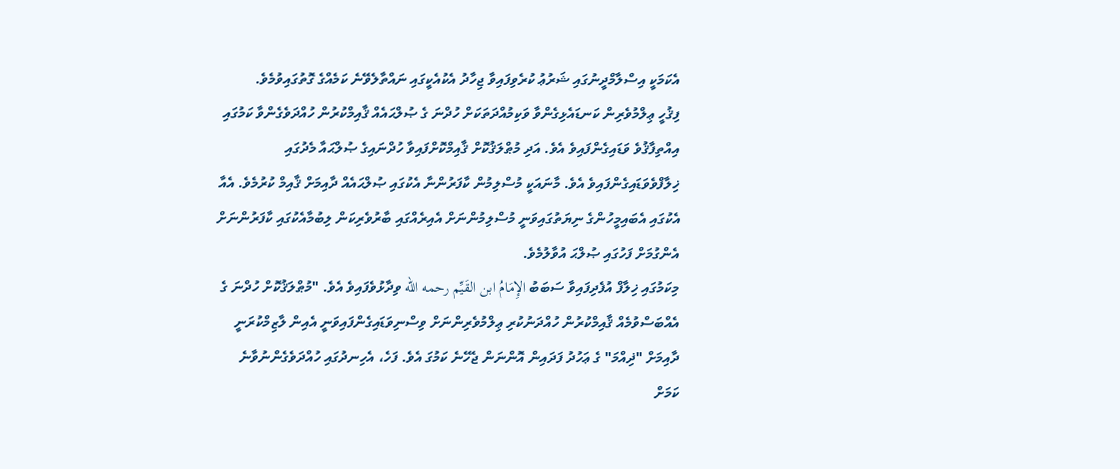އެކަމަކީ އިސްލާމްދީނުގައި ޝަރުޢު ކުރެވިފައިވާ ޖިހާދު އެކުއެކީގައި ނައްތާލެވޭނެ ކަމެއްގެ ގޮތުގައިވުމެވެ.
ފިޤުހީ ޢިލްމުވެރިން ކަނޑައެޅިގެންވާ ވަކިމުއްދަތަކަށް ހުދްނަ ގެ ޞުލްޙައެއް ޤާއިމްކުރުން ހުއްދަވެގެންވާ ކަމުގައި އިއްތިފާޤުވެ ވަޑައިގެންފައިވެ އެވެ. އަދި މުޠްލަޤުކޮށް ޤާއިމްކޮށްފައިވާ ހުދްނައިގެ ޞުލްޙައާ މެދުގައި ޚިލާފްވެވަޑައިގެންފައިވެ އެވެ. މާނައަކީ މުސްލިމުން ކާފަރުންނާ އެކުގައި ޞުލްޙައެއް ދާއިމަށް ޤާއިމް ކުރުމެވެ. އެއާ އެކުގައި އެބައިމީހުންގެ ނިޔަތުގައިވަނީ މުސްލިމުންނަށް އެއިރެއްގައި ބާރުވެރިކަން ލިބުމާއެކުގައި ކާފަރުންނަށް އެންގުމަށް ފަހުގައި ޞުލްޙަ އުވާލުމެވެ.
މިކަމުގައި ޚިލާފް އުފެދިފައިވާ ސަބަބު الإِمَامُ ابن القَيِّم رحمه الله ވިދާޅުވެފައިވެ އެވެ. "މުޠްލަޤުކޮށް ހުދްނަ ގެ އެއްބަސްވުމެއް ޤާއިމްކުރުން ހުއްދަނުކުރި ޢިލްމުވެރިންނަށް ވިސްނިވަޑައިގެންފައިވަނީ އެއިން ލާޒިމްކުރަނީ ދާއިމަށް "ޛިއްމަ" ގެ ޢަހުދު ފަދައިން އޮންނަން ޖެހޭނެ ކަމުގަ އެވެ. ފަހެ، އެހިނދުގައި ހުއްދަވެގެންނުވާނެ ކަމަށް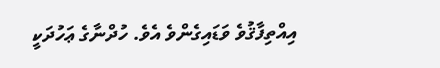އިއްތިފާޤުވެ ވަޑައިގެންވެ އެވެ. ހުދްނާގެ ޢަހުދަކީ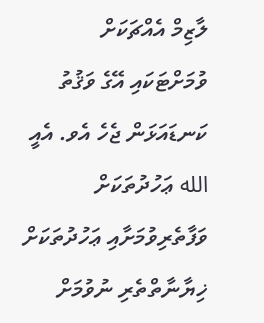ލާޒިމް އެއްޗަކަށް ވުމަށްޓަކައި އޭގެ ވަޤުތު ކަނޑައަޅަން ޖެހެ އެވ. އެއީ الله ޢަހުދުތަކަށް ވަފާތެރިވުމަށާއި ޢަހުދުތަކަށް ޚިޔާނާތްތެރި ނުވުމަށް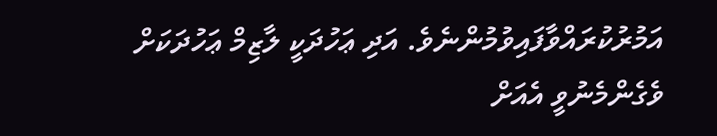އަމުރުކުރައްވާފައިވުމުންނެވެ. އަދި ޢަހުދަކީ ލާޒިމް ޢަހުދަކަށް ވެގެންމެނުވީ އެއަށް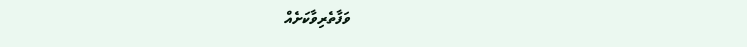ވަފާތެރިވާކަށެއް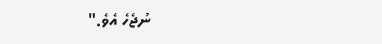ނުޖެހެ އެވެ."